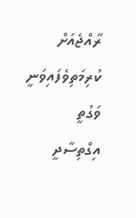ރާއްޖެއަށް ކުރިމަތިވެފައިވަނީ ވަގުތީ އިގްތިސާދީ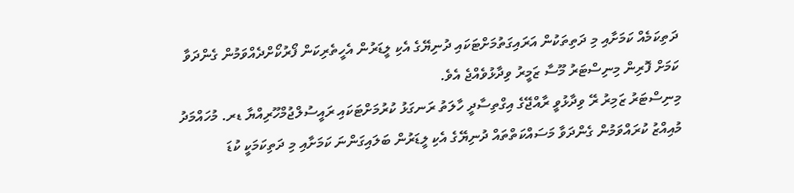ދަތިކަމެއް ކަމަށާއި މި ދަތިތަކުން އަރައިގަތުމަށްޓަކައި ދުނިޔޭގެ އެކި ލީޑަރުން އެހީތެރިކަން ފޯރުކޯށްދެއްވަމުން ގެންދަވާ ކަމަށް ފޮރިން މިނިސްޓަރު މޫސާ ޒަމީރު ވިދާޅުވެއްޖެ އެވެ.
މިނިސްޓަރު ޒަމިރު ރޭ ވިދާޅުވީ ރާއްޖޭގެ އިގްތިސާދީ ހާލަތު ރަނގަޅު ކުރުމަށްޓަކައި ރައީސުލްޖުމްހޫރިއްޔާ ޑރ. މުހައްމަދު މުއިއްޒު ކުރައްވަމުން ގެންދަވާ މަސައްކަތްތައް ދުނިޔޭގެ އެކި ލީޑަރުން ބަލައިގަންނަ ކަމަށާއި މި ދަތިކަމަކީ ކުޑަ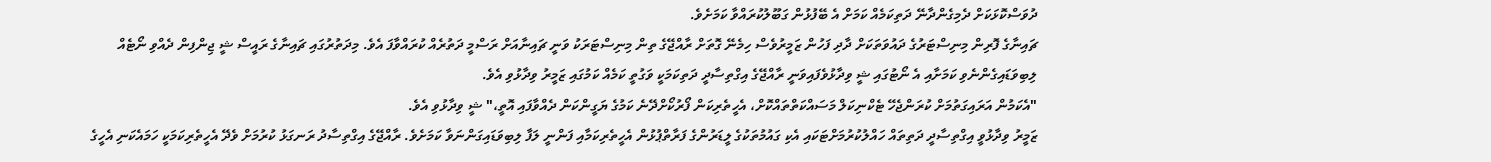ދުވަސްކޮޅަކަށް ދެމިގެންދާނޭ ދަތިކަމެއް ކަމަށް އެ ބޭފުޅުން ގަބޫލުކުރައްވާ ކަމަށެވެ.
ޗައިނާގެ ފޮރިން މިނިސްޓަރުގެ ދައުވަތަކަށް ދާދި ފަހުން ޒަމީރުވެސް ހިމެނޭ ގޮތަށް ރާއްޖޭގެ ތިން މިނިސްޓަރަކު ވަނީ ޗައިނާއަށް ރަސްމީ ދަތުރެއް ކުރައްވާފަ އެވެ. މިދަތުރުގައި ޗައިނާގެ ރައީސް ޝީ ޖިންފިން ދެއްވި ނޯޓެއް ލިބިވަޑައިގެންނެވި ކަމަށާއި އެ ނޯޓުގައި ޝީ ވިދާޅުވެފައިވަނީ ރާއްޖޭގެ އިގްތިސާދީ ދަތިކަމަކީ ވަގުތީ ކަމެއް ކަމުގައި ޒަމީރު ވިދާޅުވި އެވެ.
"އެކަމުން އަރައިގަތުމަށް ކުރަންޖެހޭ ޓެކްނިކަލް މަސައްކަތްތައްކޮށް، އެހީތެރިކަން ފޯރުކޯށްދޭނެ ކަމުގެ ޔަގީންކަން ދެއްވާފައި އޮތީ،" ޝީ ވިދާޅުވި އެވެ.
ޒަމީރު ވިދާޅުވީ އިގްތިސާދީ ދަތިތައް ހައްލުކުރުމަށްޓަކައި އެކި ގައުމުތަކުގެ ލީޑަރުންގެ ފަރާތްޕުޅުން އެހީތެރިކަމާއި ފަންނީ ލަފާ ލިބިވަޑައިގަންނަވާ ކަމަށެވެ. ރާއްޖޭގެ އިގްތިސާދު ރަނގަޅު ކުރުމަށް ވެދޭ އެހީތެރިކަމަކީ ހަމައެކަނި އެހީގެ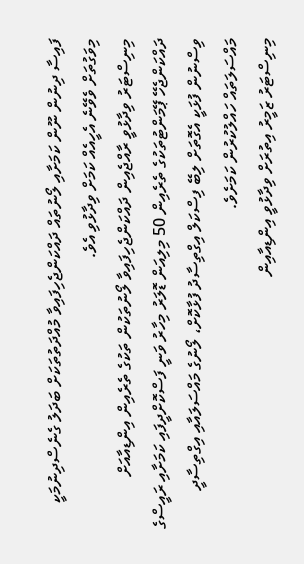ފައިސާ ދިނުން ނޫން ކަމަށާއި ލޯނުތައް ދައްކަންޖެހިފައިވާ މުއްދަތުތަކަށް ބަދަލު ގެނެސްދިނުމަކީ މިވަގުތަށް ވެވޭނެ އެހީއެއް ކަމަށް ވިދާޅުވި އެވެ.
މިނިސްޓަރު ވިދާޅުވީ ރާއްޖެއިން ދައްކަންޖެހިފައިވާ ލޯނުތަކުން ތަކުގެ ތެރެއިން އިންޑިއާއަށް ދައްކަންޖެހޭ ޕޭމަންޓުތަކުގެ ތެރެއިން 50 މިލިއަން ޑޮލަރު މިހާރު ވަނީ ފަސްކޮށްދީފައި ކަމަށާއި ރައީސްގެ ވިސްނުން ފުޅަކީ އެގޮތަށް ލިބޭ ފިސްކަލް އިގްތިސާދު ފުޅާކޮށް، ލޯނުގެ މައްސަލައާއި އިގްތިސާދީ މައްސަލަތައް ހައްލުކުރުން ކަމަށެވެ.
މިނިސްޓަރު ޒަމީރު އިތުރަށް ވިދާޅުވީ އިންޑިއާއިން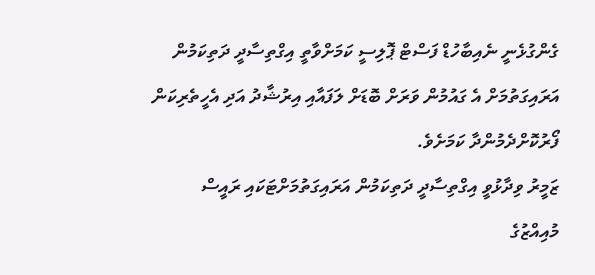ގެންގުޅެނީ ނެއިބާހުޑް ފަސްޓް ޕޮލިސީ ކަމަށްވާތީ އިގްތިސާދީ ދަތިކަމުން އަރައިގަތުމަށް އެ ގައުމުން ވަރަށް ބޮޑަށް ލަފައާއި އިރުޝާދު އަދި އެހީތެރިކަން ފޯރުކޮށްދެމުންދާ ކަމަށެވެ.
ޒަމީރު ވިދާޅުވީ އިގްތިސާދީ ދަތިކަމުން އަރައިގަތުމަށްޓަކައި ރައީސް މުއިއްޒުގެ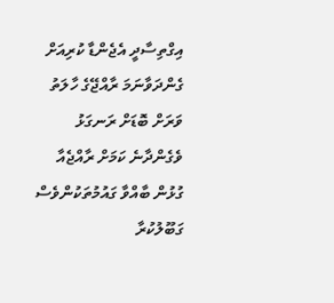އިގްތިސާދީ އެޖެންޑާ ކުރިއަށް ގެންދަވާނަމަ ރާއްޖޭގެ ހާލަތު ވަރަށް ބޮޑަށް ރަނގަޅު ވެގެންދާނެ ކަމަށް ރާއްޖެއާ ގުޅުން ބާއްވާ ގައުމުތަކުންވެސް ގަބޫލުކުރާ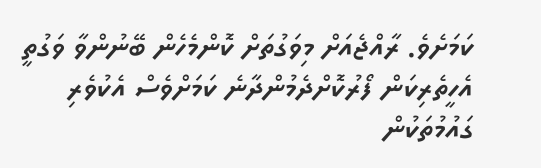ކަމަށެވެ. ރާއްޖެއަށް މިވަގުތަށް ކޮންމެހެން ބޭނުންވާ ވަގުތީ އެހީތެރިކަން ފޯރުކޮށްދެމުންދާނެ ކަމަށްވެސް އެކުވެރި ގައުމުތަކުން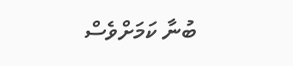ބުނާ ކަމަށްވެސް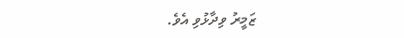ޒަމީރު ވިދާޅުވި އެވެ.